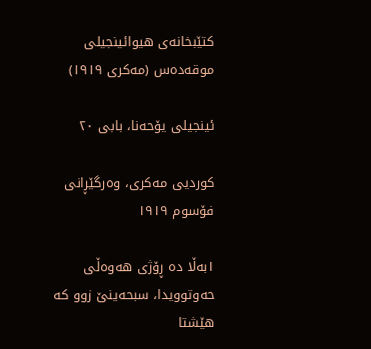کتێبخانەی هیوائینجیلی موقەدەس (مەکری ١٩١٩)

ئینجیلی یۆحەنا، بابی ٢٠

کوردیی مەکری، وەرگێڕانی فۆسوم ١٩١٩

١بەڵا دە ڕۆژی هەوەڵی حەوتوویدا، سبحەینێ زوو کە هێشتا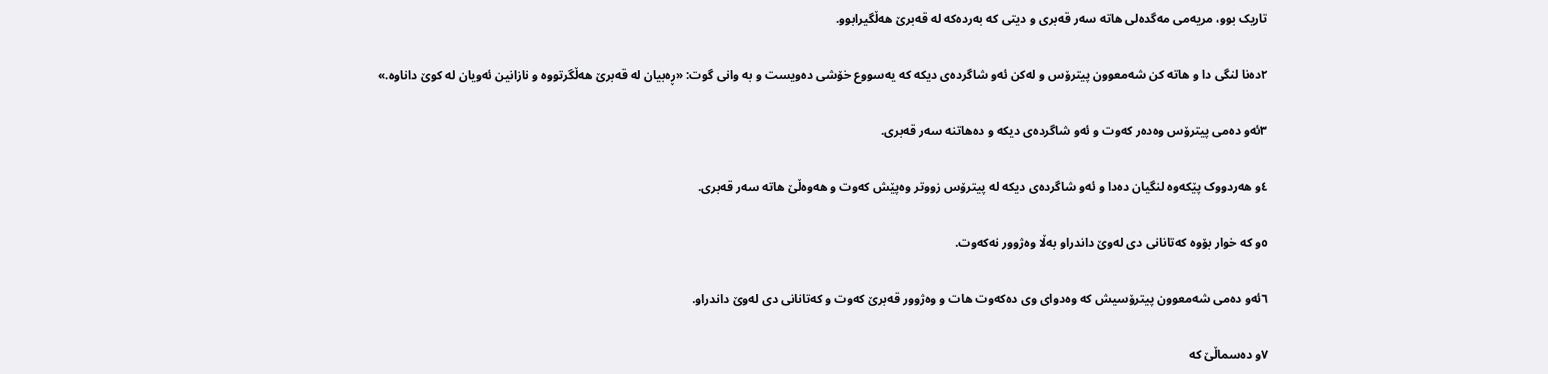تاریک بوو، مریەمی مەگدەلی هاتە سەر قەبری و دیتی کە بەردەکە لە قەبرێ هەڵگیرابوو.

٢دەنا لنگی دا و هاتە کن شەمعوون پیترۆس و لەکن ئەو شاگردەی دیکە کە یەسووع خۆشی دەویست و بە وانی گوت: «ڕەبیان لە قەبرێ هەڵگرتووە و نازانین ئەویان لە کوێ داناوە.»

٣ئەو دەمی پیترۆس وەدەر کەوت و ئەو شاگردەی دیکە و دەهاتنە سەر قەبری.

٤و هەردووک پێکەوە لنگیان دەدا و ئەو شاگردەی دیکە لە پیترۆس زووتر وەپێش کەوت و هەوەڵێ هاتە سەر قەبری.

٥و کە خوار بۆوە کەتانانی دی لەوێ داندراو بەڵا وەژوور نەکەوت.

٦ئەو دەمی شەمعوون پیترۆسیش کە وەدوای وی دەکەوت هات و وەژوور قەبرێ کەوت و کەتانانی دی لەوێ داندراو.

٧و دەسماڵێ کە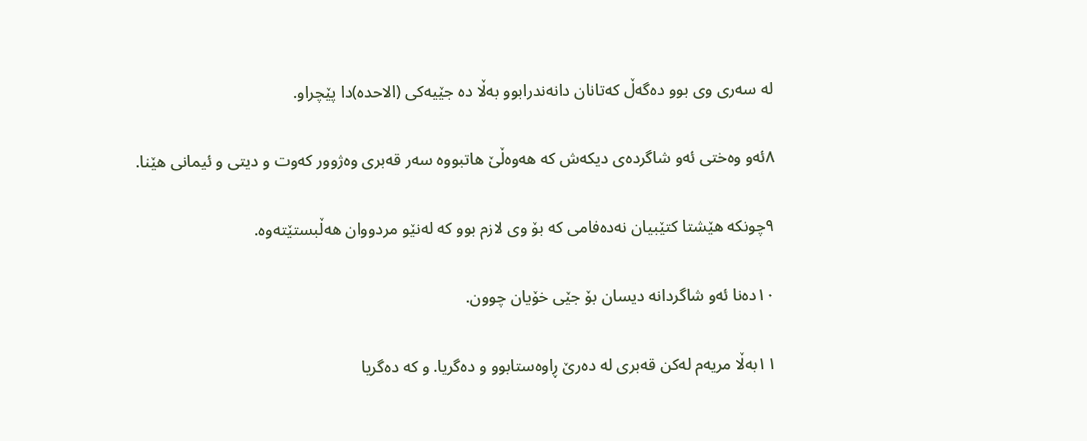لە سەری وی بوو دەگەڵ کەتانان دانەندرابوو بەڵا دە جێیەکی (الاحده)دا پێچراو.

٨ئەو وەختی ئەو شاگردەی دیکەش کە هەوەڵێ هاتبووە سەر قەبری وەژوور کەوت و دیتی و ئیمانی هێنا.

٩چونکە هێشتا کتێبیان نەدەفامی کە بۆ وی لازم بوو کە لەنێو مردووان هەڵبستێتەوە.

١٠دەنا ئەو شاگردانە دیسان بۆ جێی خۆیان چوون.

١١بەڵا مریەم لەکن قەبری لە دەرێ ڕاوەستابوو و دەگریا. و کە دەگریا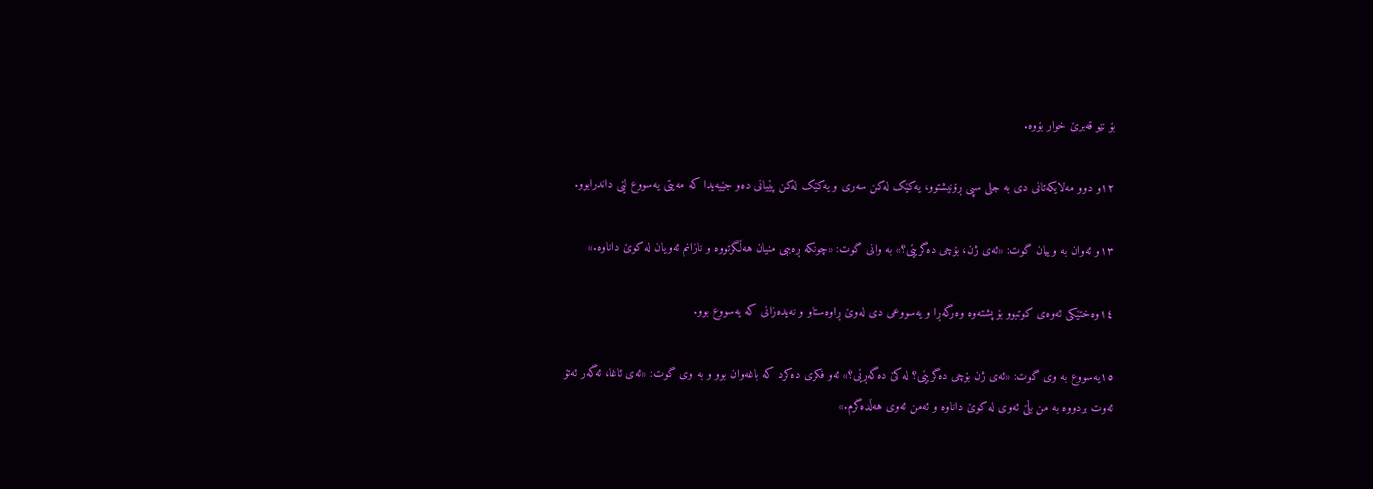بۆ نێو قەبرێ خوار بۆوە.

١٢و دوو مەلایکەتانی دی بە جلی سپی ڕۆنیشتوو، یەکێک لەکن سەری و یەکێک لەکن پێیانی دەو جێیەیدا کە مەیتی یەسووع لێی داندرابوو.

١٣و ئەوان بە وییان گوت: «ئەی ژن، بۆچی دەگریێی؟» بە وانی گوت: «چونکە ڕەببی منیان هەڵگرتووە و نازانم ئەویان لە کوێ داناوە.»

١٤وەختێکی ئەوەی کوتبوو بۆ پشتەوە وەرگەڕا و یەسووعی دی لەوێ ڕاوەستاو و نەیدەزانی کە یەسووع بوو.

١٥یەسووع بە وی گوت: «ئەی ژن بۆچی دەگریێی؟ لە کێ دەگەڕێی؟» ئەو فکری دەکرد کە باغەوان بوو و بە وی گوت: «ئەی ئاغا، ئەگەر ئەتۆ ئەوت بردووە بە من بڵێ ئەوی لە کوێ داناوە و ئەمن ئەوی هەڵدەگرم.»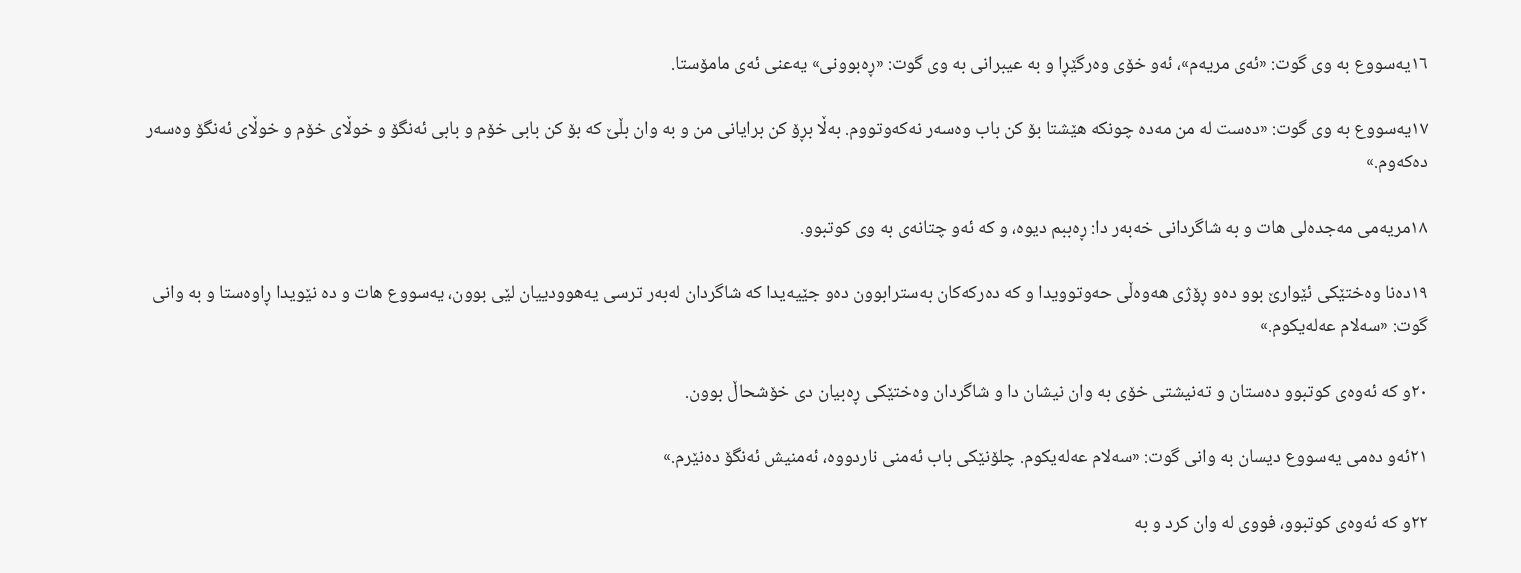١٦یەسووع بە وی گوت: «ئەی مریەم»، ئەو خۆی وەرگێڕا و بە عیبرانی بە وی گوت: «ڕەبوونی» یەعنی ئەی مامۆستا.

١٧یەسووع بە وی گوت: «دەست لە من مەدە چونکە هێشتا بۆ کن باب وەسەر نەکەوتووم. بەڵا بڕۆ کن برایانی من و بە وان بڵێ کە بۆ کن بابی خۆم و بابی ئەنگۆ و خوڵای خۆم و خوڵای ئەنگۆ وەسەر دەکەوم.»

١٨مریەمی مەجدەلی هات و بە شاگردانی خەبەر دا: ڕەببم دیوە، و کە ئەو چتانەی بە وی کوتبوو.

١٩دەنا وەختێکی ئێوارێ بوو دەو ڕۆژی هەوەڵی حەوتوویدا و کە دەرکەکان بەسترابوون دەو جێیەیدا کە شاگردان لەبەر ترسی یەهوودییان لێی بوون، یەسووع هات و دە نێویدا ڕاوەستا و بە وانی گوت: «سەلام عەلەیکوم.»

٢٠و کە ئەوەی کوتبوو دەستان و تەنیشتی خۆی بە وان نیشان دا و شاگردان وەختێکی ڕەبیان دی خۆشحاڵ بوون.

٢١ئەو دەمی یەسووع دیسان بە وانی گوت: «سەلام عەلەیکوم. چلۆنێکی باب ئەمنی ناردووە، ئەمنیش ئەنگۆ دەنێرم.»

٢٢و کە ئەوەی کوتبوو، فووی لە وان کرد و بە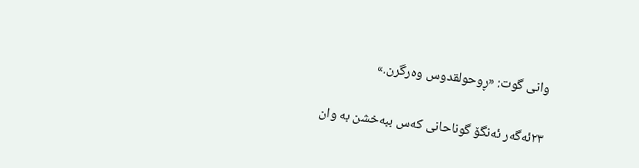وانی گوت: «ڕوحولقدوس وەرگرن.»

٢٣ئەگەر ئەنگۆ گوناحانی کەس ببەخشن بە وان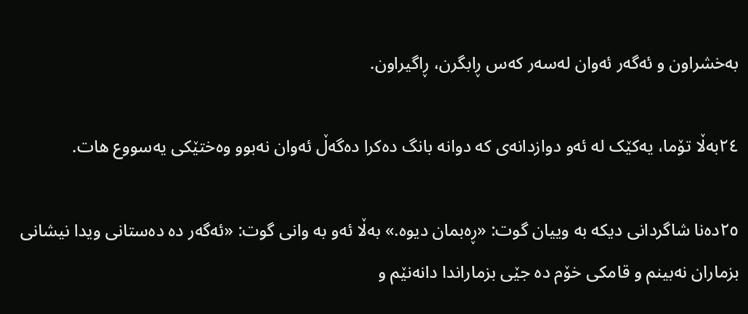بەخشراون و ئەگەر ئەوان لەسەر کەس ڕابگرن، ڕاگیراون.

٢٤بەڵا تۆما، یەکێک لە ئەو دوازدانەی کە دوانە بانگ دەکرا دەگەڵ ئەوان نەبوو وەختێکی یەسووع هات.

٢٥دەنا شاگردانی دیکە بە وییان گوت: «ڕەبمان دیوە.» بەڵا ئەو بە وانی گوت: «ئەگەر دە دەستانی ویدا نیشانی بزماران نەبینم و قامکی خۆم دە جێی بزماراندا دانەنێم و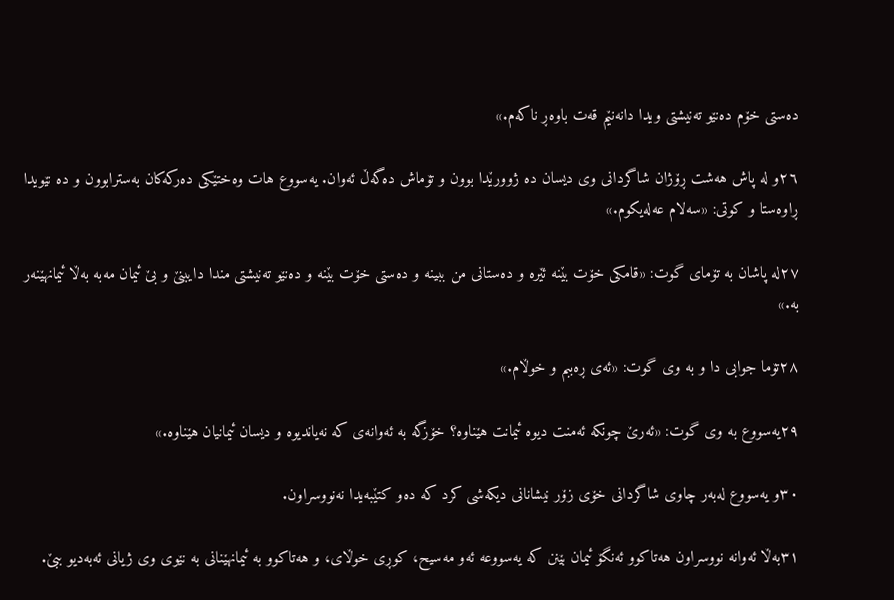دەستی خۆم دەنێو تەنیشتی ویدا دانەنێم قەت باوەڕ ناکەم.»

٢٦و لە پاش هەشت ڕۆژان شاگردانی وی دیسان دە ژوورێدا بوون و تۆماش دەگەڵ ئەوان. یەسووع هات وەختێکی دەرکەکان بەسترابوون و دە نێویدا ڕاوەستا و کوتی: «سەلام عەلەیکوم.»

٢٧لە پاشان بە تۆمای گوت: «قامکی خۆت بێنە ئێرە و دەستانی من ببینە و دەستی خۆت بێنە و دەنێو تەنیشتی مندا دایبنێ و بێ ئیمان مەبە بەڵا ئیمانهێنەر بە.»

٢٨تۆما جوابی دا و بە وی گوت: «ئەی ڕەببم و خوڵام.»

٢٩یەسووع بە وی گوت: «ئەرێ چونکە ئەمنت دیوە ئیمانت هێناوە؟ خۆزگە بە ئەوانەی کە نەیاندیوە و دیسان ئیمانیان هێناوە.»

٣٠و یەسووع لەبەر چاوی شاگردانی خۆی زۆر نیشانانی دیکەشی کرد کە دەو کتێبەیدا نەنووسراون.

٣١بەڵا ئەوانە نووسراون هەتاکوو ئەنگۆ ئیمان بێنن کە یەسووعە ئەو مەسیح، کوڕی خوڵای، و هەتاکوو بە ئیمانهێنانی بە نێوی وی ژیانی ئەبەدیو ببێ.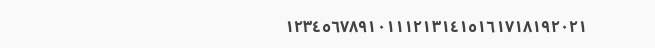١٢٣٤٥٦٧٨٩١٠١١١٢١٣١٤١٥١٦١٧١٨١٩٢٠٢١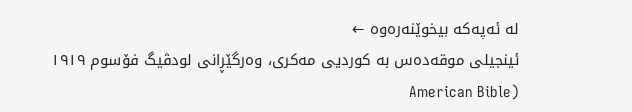لە ئەپەکە بیخوێنەرەوە ←
ئینجیلی موقەدەس بە کوردیی مەکری، وەرگێڕانی لودڤیگ فۆسوم ١٩١٩ (American Bible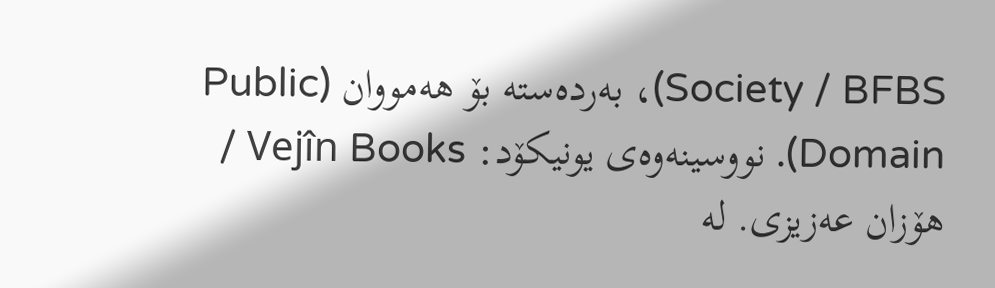Society / BFBS)، بەردەستە بۆ هەمووان (Public Domain). نووسینەوەی یونیکۆد: Vejîn Books / هۆزان عەزیزی. لە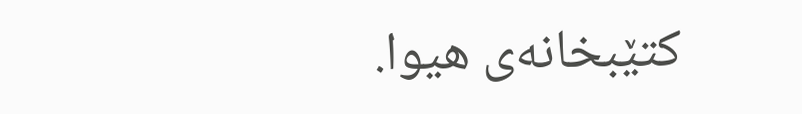کتێبخانەی هیوا.